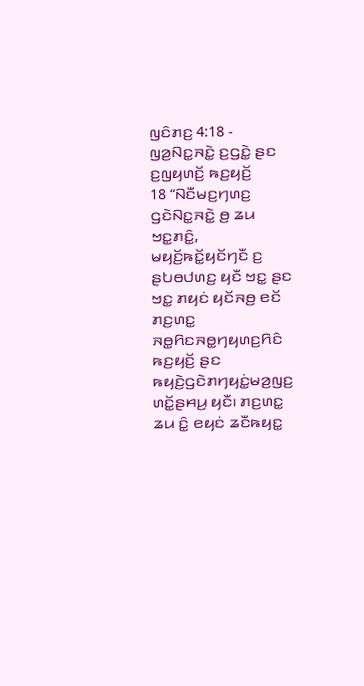ꤜꤢꤨꤊꤢ꤬ 4:18 - ꤜꤤ꤬ꤡꤢ꤭ꤏꤢꤧ꤭ ꤢ꤬ꤞꤢꤧ꤭ ꤔꤢ ꤢ꤬ꤜꤟꤛꤢꤩ꤬ ꤒꤢ꤬ꤟꤢꤩ꤬
18 “ꤡꤢꤪꤗꤢ꤬ꤚꤛꤢ꤬ ꤞꤢꤧꤡꤢ꤭ꤏꤢꤧ꤭ ꤥ꤬ ꤘꤣ ꤠꤢ꤭ꤊꤢꤨ꤭, ꤗꤟꤢꤩ꤬ꤒꤢꤩ꤭ꤟꤢꤩꤚꤢꤪ ꤢ꤬ ꤔꤝꤥꤓꤛꤢ꤬ ꤟꤢꤪ ꤠꤢ꤭ ꤔꤢ ꤠꤢ꤭ ꤊꤟꤢꤦ ꤟꤢꤩꤏꤥ꤬ ꤕꤢꤩ ꤊꤢ꤬ꤛꤢ꤭ ꤏꤥ꤭ꤖꤢꤏꤥ꤭ꤚꤟꤛꤢ꤬ꤖꤢꤨ ꤒꤢ꤬ꤟꤢꤩ꤬ ꤔꤢ ꤒꤟꤢꤧ꤬ꤞꤢꤧꤊꤚꤟꤢꤦ꤭ꤗꤤ꤬ꤜꤢ꤬ ꤛꤢꤩ꤭ꤔꤌꤣ꤬ ꤟꤢꤪ꤯ ꤊꤢ꤬ꤛꤢ꤭ ꤘꤣ ꤢꤨ꤭ ꤕꤟꤢꤦ ꤘꤢꤪꤒꤟꤢ꤭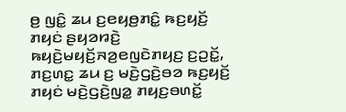ꤥ꤬ ꤜꤢꤨ꤭ ꤘꤣ ꤢ꤬ꤕꤟꤥ꤬ꤊꤢꤨ꤭ ꤒꤢ꤬ꤟꤢꤩ꤬ ꤊꤟꤢꤦ ꤔꤟꤤꤙꤢꤧ꤬ ꤒꤟꤢꤧ꤬ꤗꤟꤢꤩ꤬ꤏꤤ꤬ꤕꤜꤢꤧꤊꤟꤢ꤬ ꤢ꤬ꤑꤢꤩ꤭, ꤊꤢ꤬ꤛꤢ꤭ ꤘꤣ ꤢ꤬ ꤗꤢꤧ꤬ꤞꤢꤧ꤬ꤋꤤ ꤒꤢ꤬ꤟꤢꤩ꤬ ꤊꤟꤢꤦ ꤗꤢꤧ꤬ꤞꤢꤧ꤬ꤜꤤ꤭ ꤊꤟꤢ꤬ꤋꤛꤢꤩ꤭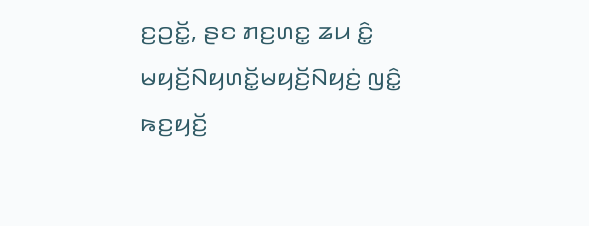ꤢ꤬ꤑꤢꤩ꤭, ꤔꤢ ꤊꤢ꤬ꤛꤢ꤭ ꤘꤣ ꤢꤨ꤭ ꤗꤟꤢꤩ꤬ꤡꤟꤛꤢꤩ꤭ꤗꤟꤢꤩ꤬ꤡꤟꤢꤦ꤬ ꤜꤢꤨ꤭ ꤒꤢ꤬ꤟꤢꤩ꤬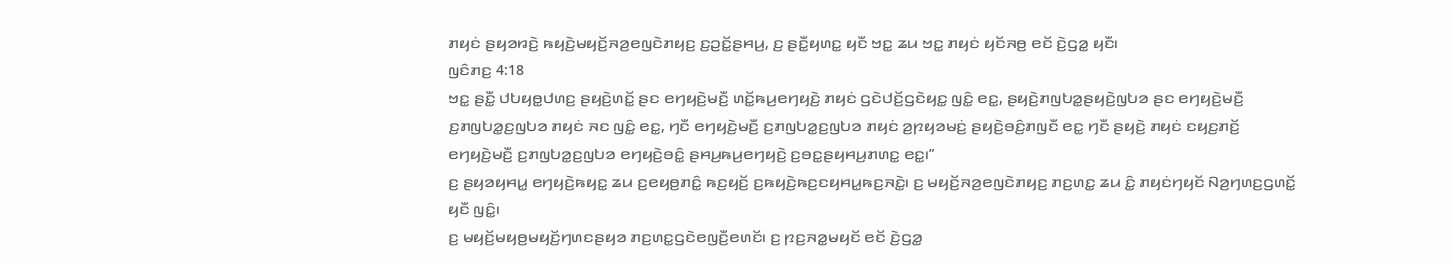ꤊꤟꤢꤦ ꤔꤟꤤꤙꤢꤧ꤬ ꤒꤟꤢꤧ꤬ꤗꤟꤢꤩ꤬ꤏꤤ꤬ꤕꤜꤢꤧꤊꤟꤢ꤬ ꤢ꤬ꤑꤢꤩ꤭ꤔꤌꤣ꤬, ꤢ꤬ ꤔꤢꤪ꤭ꤟꤛꤢ꤭ ꤟꤢꤪ ꤠꤢ꤭ ꤘꤣ ꤠꤢ꤭ ꤊꤟꤢꤦ ꤟꤢꤩꤏꤥ꤬ ꤕꤢꤩ ꤢꤧ꤬ꤞꤤ꤭ ꤟꤢꤪ꤯
ꤜꤢꤨꤊꤢ꤬ 4:18
ꤠꤢ꤭ ꤔꤢꤪ꤭ ꤓꤝꤟꤥ꤭ꤓꤛꤢ꤬ ꤔꤟꤢꤧ꤬ꤛꤢꤩ꤭ ꤔꤢ ꤕꤚꤟꤢꤧ꤬ꤗꤢꤪ꤬ ꤛꤢꤩ꤭ꤒꤣ꤬ꤕꤚꤟꤢꤧ꤬ ꤊꤟꤢꤦ ꤞꤢꤧꤓꤢꤩ꤬ꤞꤢꤧꤟꤢ꤭ ꤜꤢꤨ꤭ ꤕꤢ꤭, ꤔꤟꤢꤧ꤬ꤊꤜꤝꤤ꤭ꤔꤟꤢꤧ꤬ꤜꤝꤤ ꤔꤢ ꤕꤚꤟꤢꤧ꤬ꤗꤢꤪ꤬ ꤢ꤬ꤊꤜꤝꤤ꤭ꤢ꤬ꤜꤝꤤ ꤊꤟꤢꤦ ꤏꤢ ꤜꤢꤨ꤭ ꤕꤢ꤭, ꤚꤢꤪ ꤕꤚꤟꤢꤧ꤬ꤗꤢꤪ꤬ ꤢ꤬ꤊꤜꤝꤤ꤭ꤢ꤬ꤜꤝꤤ ꤊꤟꤢꤦ ꤤ꤬ꤐꤟꤤꤗꤢꤦ꤬ ꤔꤟꤢꤧ꤬ꤋꤢꤨ꤬ꤊꤜꤢꤪ ꤕꤢ꤭ ꤚꤢꤪ ꤔꤟꤢꤧ꤬ ꤊꤟꤢꤦ ꤢꤟꤢ꤬ꤊꤢꤩ꤬ ꤕꤚꤟꤢꤧ꤬ꤗꤢꤪ꤬ ꤢ꤬ꤊꤜꤝꤤ꤭ꤢ꤬ꤜꤝꤤ ꤕꤚꤟꤢꤧ꤬ꤋꤢꤨ꤭ ꤔꤌꤣ꤬ꤒꤣ꤬ꤕꤚꤟꤢꤧ꤬ ꤢ꤬ꤋꤢ꤭ꤔꤟꤌꤣ꤬ꤊꤛꤢ꤭ ꤕꤢ꤭꤯”
ꤢ꤬ ꤔꤟꤤꤟꤌꤣ꤭ ꤕꤚꤟꤢꤧ꤬ꤒꤟꤢ꤭ ꤘꤣ ꤢ꤬ꤕꤟꤥ꤬ꤊꤢꤨ꤭ ꤒꤢ꤬ꤟꤢꤩ꤬ ꤢ꤬ꤒꤟꤢꤧ꤬ꤒꤢ꤬ꤢꤟꤌꤣ꤭ꤒꤢ꤬ꤏꤢꤧ꤭꤯ ꤢ꤬ ꤗꤟꤢꤩ꤬ꤏꤤ꤬ꤕꤜꤢꤧꤊꤟꤢ꤬ ꤊꤢ꤬ꤛꤢ꤭ ꤘꤣ ꤢꤨ꤭ ꤊꤟꤢꤦꤚꤟꤢꤩ ꤡꤤ꤬ꤚꤛꤢ꤬ꤞꤛꤢꤩ꤭ ꤟꤢꤪ ꤜꤢꤨ꤭꤯
ꤢ꤬ ꤗꤟꤢꤩ꤬ꤗꤟꤥ꤬ꤗꤟꤢꤩ꤬ꤚꤛꤢꤔꤟꤤ ꤊꤢ꤬ꤛꤢ꤭ꤞꤢꤧꤕꤜꤢꤪ꤬ꤕꤛꤢꤩ꤯ ꤢ꤬ ꤐꤢ꤬ꤏꤤ꤭ꤗꤟꤢꤩ ꤕꤢꤩ ꤢꤧ꤬ꤞꤤ꤭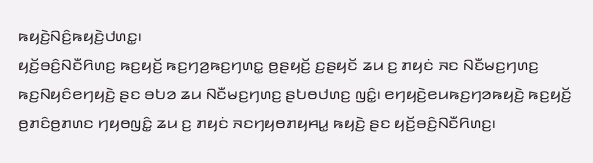ꤒꤟꤢꤧ꤬ꤡꤢꤨ꤬ꤒꤟꤢꤧ꤬ꤓꤛꤢ꤭꤯
ꤟꤢꤩ꤬ꤋꤢꤨ꤬ꤡꤢꤪꤖꤛꤢ꤬ ꤒꤢ꤬ꤟꤢꤩ꤬ ꤒꤢ꤬ꤚꤤ꤬ꤒꤢ꤬ꤚꤛꤢ꤭ ꤥ꤬ꤔꤟꤢꤩ꤬ ꤢ꤬ꤔꤟꤢꤩ ꤘꤣ ꤢ꤬ ꤊꤟꤢꤦ ꤏꤢ ꤡꤢꤪꤗꤢ꤬ꤚꤛꤢ꤬ ꤒꤢ꤬ꤡꤟꤢꤨꤕꤚꤟꤢꤧ꤬ ꤔꤢ ꤋꤝꤤ ꤘꤣ ꤡꤢꤪꤗꤢ꤬ꤚꤛꤢ꤬ ꤔꤝꤥꤓꤛꤢ꤬ ꤜꤢꤨ꤭꤯ ꤕꤚꤟꤢꤧ꤬ꤕꤣꤒꤢ꤬ꤚꤤꤒꤟꤢꤧ꤬ ꤒꤢ꤬ꤟꤢꤩ꤬ ꤥ꤬ꤊꤢꤨꤥ꤬ꤊꤛꤢ ꤚꤟꤥꤜꤢꤨ꤭ ꤘꤣ ꤢ꤬ ꤊꤟꤢꤦ ꤏꤢꤚꤟꤥꤊꤟꤌꤣ꤭ ꤒꤟꤢꤧ꤬ ꤔꤢ ꤟꤢꤩ꤬ꤋꤢꤨ꤬ꤡꤢꤪꤖꤛꤢ꤬꤯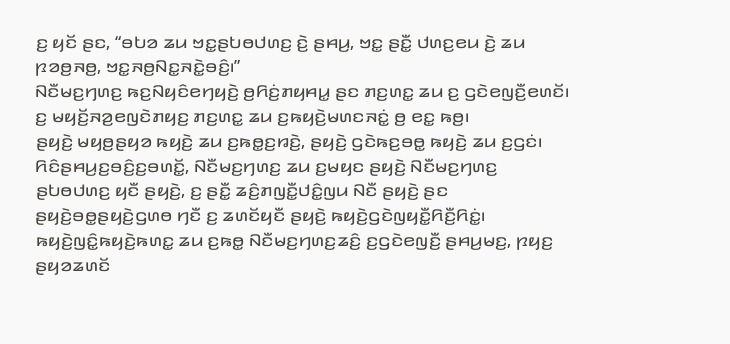ꤢ꤬ ꤟꤢꤩ ꤔꤢ, “ꤋꤝꤤ ꤘꤣ ꤠꤢ꤭ꤔꤝꤥꤓꤛꤢ꤬ ꤢꤧ꤬ ꤔꤌꤣ꤬, ꤠꤢ꤭ ꤔꤢꤪ꤭ ꤓꤛꤢ꤬ꤕꤣ ꤢꤧ꤬ ꤘꤣ ꤐꤤꤥ꤬ꤏꤥ꤬, ꤠꤢ꤭ꤏꤥ꤬ꤡꤢ꤭ꤏꤢꤧ꤭ꤋꤢꤨ꤬꤯”
ꤡꤢꤪꤗꤢ꤬ꤚꤛꤢ꤬ ꤒꤢ꤬ꤡꤟꤢꤨꤕꤚꤟꤢꤧ꤬ ꤥ꤬ꤖꤢꤦ꤬ꤊꤟꤌꤣ꤭ ꤔꤢ ꤊꤢ꤬ꤛꤢ꤭ ꤘꤣ ꤢ꤬ ꤞꤢꤧꤕꤜꤢꤪ꤬ꤕꤛꤢꤩ꤯ ꤢ꤬ ꤗꤟꤢꤩ꤬ꤏꤤ꤬ꤕꤜꤢꤧꤊꤟꤢ꤬ ꤊꤢ꤬ꤛꤢ꤭ ꤘꤣ ꤢ꤬ꤒꤟꤢꤧ꤬ꤗꤛꤢꤏꤢꤦ꤭ ꤥ꤬ ꤕꤢ꤭ ꤒꤥ꤬꤯
ꤔꤟꤢꤧ꤬ ꤗꤟꤥ꤬ꤔꤟꤤ ꤒꤟꤢꤧ꤬ ꤘꤣ ꤢ꤬ꤒꤥ꤭ꤢ꤬ꤙꤢꤧ꤬, ꤔꤟꤢꤧ꤬ ꤞꤢꤧꤒꤢ꤬ꤋꤥ꤭ ꤒꤟꤢꤧ꤬ ꤘꤣ ꤢ꤬ꤞꤢꤦ꤯ ꤖꤢꤨꤔꤌꤣ꤬ꤢ꤬ꤋꤢꤨ꤬ꤢ꤬ꤋꤛꤢꤩ꤭, ꤡꤢꤪꤗꤢ꤬ꤚꤛꤢ꤬ ꤘꤣ ꤢ꤬ꤗꤟꤢ ꤔꤟꤢꤧ꤬ ꤡꤢꤪꤗꤢ꤬ꤚꤛꤢ꤬ ꤔꤝꤥꤓꤛꤢ꤬ ꤟꤢꤪ ꤔꤟꤢꤧ꤬, ꤢ꤬ ꤔꤢꤪ꤭ ꤘꤢꤨ꤬ꤊꤜꤢꤪ꤭ꤓꤢꤨ꤭ꤜꤣ ꤡꤢꤪ ꤔꤟꤢꤧ꤬ ꤔꤢ ꤔꤟꤢꤧ꤬ꤋꤥ꤭ꤔꤟꤢꤧ꤬ꤞꤛꤥ ꤚꤢꤪ ꤢ꤬ ꤘꤛꤢꤩꤟꤢꤪ ꤔꤟꤢꤧ꤬ ꤒꤟꤢꤧ꤬ꤞꤢꤧꤜꤟꤢꤪ꤭ꤖꤢꤪ꤬ꤖꤢꤦ꤭꤯
ꤒꤟꤢꤧ꤬ꤜꤢꤨ꤭ꤒꤟꤢꤧ꤬ꤒꤛꤢ꤭ ꤘꤣ ꤢ꤬ꤒꤥ꤭ ꤡꤢꤪꤗꤢ꤬ꤚꤛꤢ꤬ꤘꤢꤨ꤬ ꤢ꤬ꤞꤢꤧꤕꤜꤢꤪ꤬ ꤔꤌꤣ꤬ꤗꤢ꤬, ꤐꤟꤢ꤬ ꤔꤟꤤꤘꤛꤢꤩ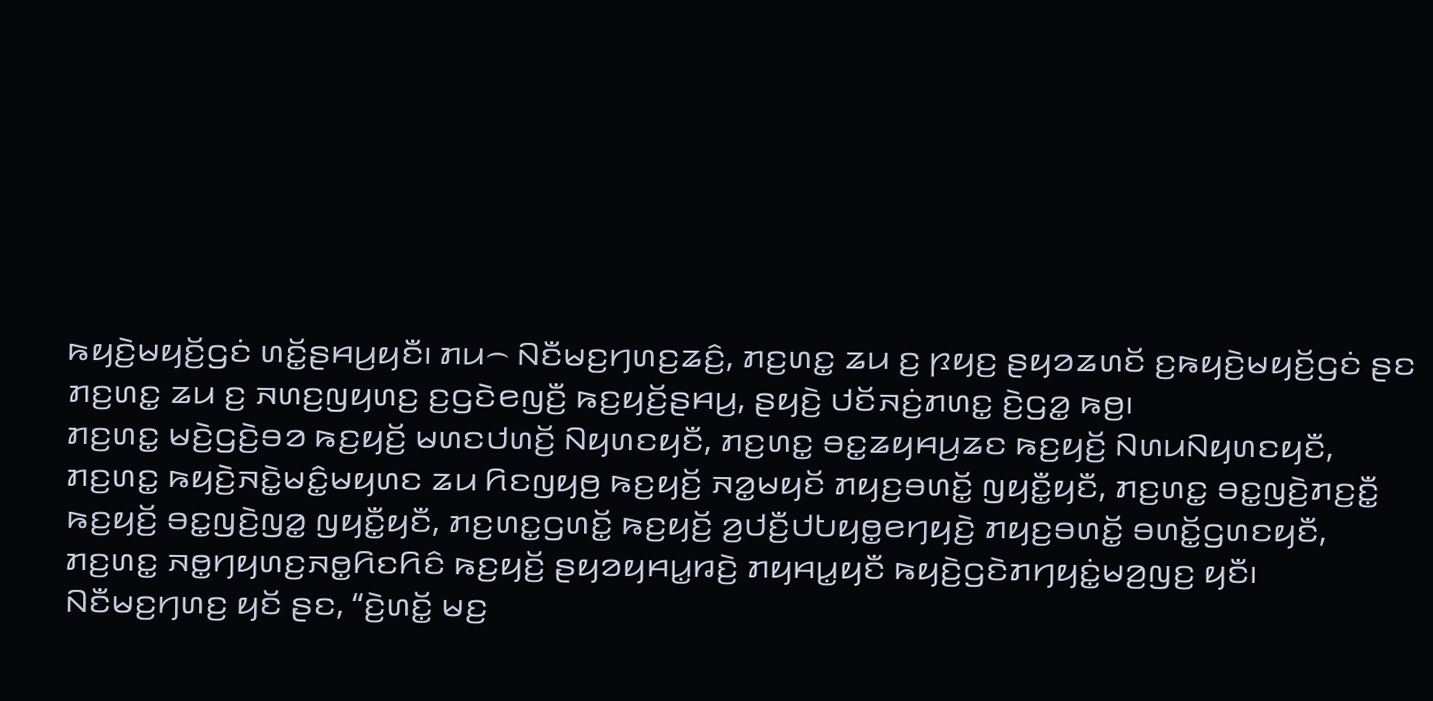ꤒꤟꤢꤧ꤬ꤗꤟꤢꤩ꤬ꤞꤢꤦ ꤛꤢꤩ꤭ꤔꤌꤣ꤬ꤟꤢꤪ꤯ ꤊꤣ꤮ ꤡꤢꤪꤗꤢ꤬ꤚꤛꤢ꤬ꤘꤢꤨ꤬, ꤊꤢ꤬ꤛꤢ꤭ ꤘꤣ ꤢ꤬ ꤐꤟꤢ꤬ ꤔꤟꤤꤘꤛꤢꤩ ꤢ꤬ꤒꤟꤢꤧ꤬ꤗꤟꤢꤩ꤬ꤞꤢꤦ ꤔꤢ ꤊꤢ꤬ꤛꤢ꤭ ꤘꤣ ꤢ꤬ ꤏꤛꤢ꤬ꤜꤟꤛꤢ꤬ ꤢ꤬ꤞꤢꤧꤕꤜꤢꤪ꤬ ꤒꤢ꤬ꤟꤢꤩ꤬ꤔꤌꤣ꤬, ꤔꤟꤢꤧ꤬ ꤓꤢꤩꤏꤢꤦ꤬ꤊꤛꤢ꤭ ꤢꤧ꤬ꤞꤤ꤭ ꤒꤥ꤬꤯
ꤊꤢ꤬ꤛꤢ꤭ ꤗꤢꤧ꤬ꤞꤢꤧ꤬ꤋꤤ ꤒꤢ꤬ꤟꤢꤩ꤬ ꤗꤛꤢꤓꤛꤢꤩ꤬ ꤡꤟꤛꤢꤟꤢꤪ, ꤊꤢ꤬ꤛꤢ꤭ ꤋꤢ꤭ꤘꤟꤌꤣ꤬ꤘꤢ ꤒꤢ꤬ꤟꤢꤩ꤬ ꤡꤛꤣꤡꤟꤛꤢꤟꤢꤪ, ꤊꤢ꤬ꤛꤢ꤭ ꤒꤟꤢꤧ꤬ꤏꤢꤧ꤭ꤗꤢꤨ꤭ꤗꤟꤛꤢ ꤘꤣ ꤖꤢꤜꤟꤥ꤬ ꤒꤢ꤬ꤟꤢꤩ꤬ ꤏꤤ꤭ꤗꤟꤢꤩ ꤊꤟꤢ꤬ꤋꤛꤢꤩ꤭ ꤜꤟꤢꤪ꤭ꤟꤢꤪ, ꤊꤢ꤬ꤛꤢ꤭ ꤋꤢ꤭ꤜꤢꤧ꤬ꤊꤢ꤬ꤢꤪ꤭ ꤒꤢ꤬ꤟꤢꤩ꤬ ꤋꤢ꤭ꤜꤢꤧ꤬ꤜꤤ꤭ ꤜꤟꤢꤪ꤭ꤟꤢꤪ, ꤊꤢ꤬ꤛꤢ꤭ꤞꤛꤢꤩ꤭ ꤒꤢ꤬ꤟꤢꤩ꤬ ꤤ꤬ꤓꤢꤪ꤬ꤓꤝꤟꤥ꤭ꤕꤚꤟꤢꤧ꤬ ꤊꤟꤢ꤬ꤋꤛꤢꤩ꤭ ꤋꤛꤢꤩ꤭ꤞꤛꤢꤟꤢꤪ, ꤊꤢ꤬ꤛꤢ꤭ ꤏꤥ꤭ꤚꤟꤛꤢ꤬ꤏꤥ꤭ꤖꤢꤖꤢꤨ ꤒꤢ꤬ꤟꤢꤩ꤬ ꤔꤟꤤꤟꤌꤣ꤭ꤙꤢꤧ꤬ ꤊꤟꤌꤣ꤭ꤟꤢꤪ ꤒꤟꤢꤧ꤬ꤞꤢꤧꤊꤚꤟꤢꤦ꤭ꤗꤤ꤬ꤜꤢ꤬ ꤟꤢꤪ꤯
ꤡꤢꤪꤗꤢ꤬ꤚꤛꤢ꤬ ꤟꤢꤩ ꤔꤢ, “ꤢꤧ꤬ꤛꤢꤩ꤭ ꤗꤢ꤬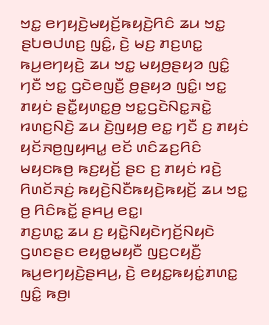ꤠꤢ꤭ ꤕꤚꤟꤢꤧ꤬ꤗꤟꤢꤩ꤬ꤒꤟꤢꤧ꤬ꤖꤢꤨ ꤘꤣ ꤠꤢ꤭ ꤔꤝꤥꤓꤛꤢ꤬ ꤜꤢꤨ꤭, ꤢꤧ꤬ ꤗꤢ꤬ ꤊꤢ꤬ꤛꤢ꤭ ꤒꤣ꤬ꤕꤚꤟꤢꤧ꤬ ꤘꤣ ꤠꤢ꤭ ꤗꤟꤥ꤬ꤔꤟꤤ ꤜꤢꤨ꤭ ꤚꤢꤪ ꤠꤢ꤭ ꤞꤢꤧꤕꤜꤢꤪ꤬ ꤥ꤬ꤔꤟꤤ ꤜꤢꤨ꤭꤯ ꤠꤢ꤭ ꤊꤟꤢꤦ ꤔꤢꤪ꤭ꤟꤛꤢ꤭ꤥ꤬ ꤠꤢ꤭ꤞꤢꤧꤡꤢ꤭ꤏꤢꤧ꤭ ꤙꤛꤢ꤬ꤡꤢꤧ꤬ ꤘꤣ ꤢꤧ꤬ꤜꤟꤥ꤬ ꤕꤢ꤭ ꤚꤢꤪ ꤢ꤬ ꤊꤟꤢꤦ ꤟꤢꤩꤏꤥ꤬ꤜꤟꤌꤣ꤭ ꤕꤢꤩ ꤛꤢꤨꤘꤢ꤬ꤖꤢꤨ ꤗꤟꤢꤒꤥ꤬ ꤒꤢ꤬ꤟꤢꤩ꤬ ꤔꤢ ꤢ꤬ ꤊꤟꤢꤦ ꤙꤢꤧ꤬ ꤖꤛꤢꤩꤏꤢꤦ꤬ ꤒꤟꤢꤧ꤬ꤡꤢꤪꤒꤟꤢꤧ꤬ꤒꤟꤢꤩ꤬ ꤘꤣ ꤠꤢ꤭ ꤥ꤬ ꤖꤢꤨꤒꤢꤩ꤭ ꤔꤌꤣ꤬ ꤕꤢ꤭꤯
ꤊꤢ꤬ꤛꤢ꤭ ꤘꤣ ꤢ꤬ ꤟꤢꤧ꤭ꤡꤟꤢꤧꤚꤢꤩ꤬ꤡꤟꤢꤧ ꤞꤛꤢꤔꤢ ꤕꤟꤥ꤭ꤗꤟꤢꤪ ꤜꤢ꤬ꤍꤟꤢꤪ꤬ ꤒꤣ꤬ꤕꤚꤟꤢꤧ꤬ꤔꤌꤣ꤬, ꤢꤧ꤬ ꤕꤟꤢ꤭ꤒꤟꤢꤦ꤭ꤊꤛꤢ꤭ ꤜꤢꤨ꤭ ꤒꤥ꤬꤯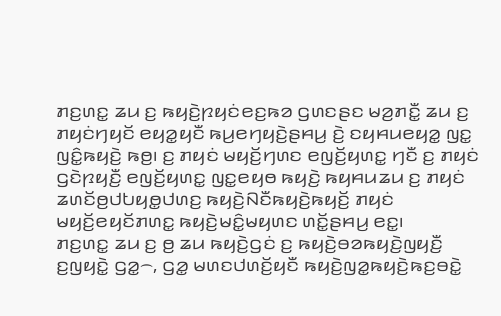ꤊꤢ꤬ꤛꤢ꤭ ꤘꤣ ꤢ꤬ ꤒꤟꤢꤧ꤬ꤐꤟꤢꤦꤕꤢ꤬ꤒꤤ ꤞꤛꤢꤔꤢ ꤗꤤ꤬ꤊꤢꤪ꤭ ꤘꤣ ꤢ꤬ ꤊꤟꤢꤦꤚꤟꤢꤩ ꤕꤟꤤ꤭ꤟꤢꤪ ꤒꤣ꤬ꤕꤚꤟꤢꤧ꤬ꤔꤌꤣ꤬ ꤢꤧ꤬ ꤢꤟꤌꤣꤕꤟꤤ꤭ ꤜꤢ꤭ ꤜꤢꤨ꤭ꤒꤟꤢꤧ꤬ ꤒꤥ꤬꤯ ꤢ꤬ ꤊꤟꤢꤦ ꤗꤟꤢꤩ꤬ꤚꤛꤢ ꤕꤜꤢꤩ꤬ꤟꤛꤢ꤭ ꤚꤢꤪ ꤢ꤬ ꤊꤟꤢꤦ ꤞꤢꤧꤐꤟꤢꤪ꤬ ꤕꤜꤢꤩ꤬ꤟꤛꤢ꤭ ꤜꤢ꤭ꤕꤟꤥ ꤒꤟꤢꤧ꤬ ꤒꤟꤌꤣꤘꤣ ꤢ꤬ ꤊꤟꤢꤦ ꤘꤛꤢꤩꤥ꤬ꤓꤝꤟꤥ꤭ꤓꤛꤢ꤬ ꤒꤟꤢꤧ꤬ꤡꤢꤪꤒꤟꤢꤧ꤬ꤒꤟꤢꤩ꤬ ꤊꤟꤢꤦ ꤗꤟꤢꤩ꤬ꤕꤟꤢꤩꤊꤛꤢ꤭ ꤒꤟꤢꤧ꤬ꤗꤢꤨ꤭ꤗꤟꤛꤢ ꤛꤢꤩ꤭ꤔꤌꤣ꤬ ꤕꤢ꤭꤯
ꤊꤢ꤬ꤛꤢ꤭ ꤘꤣ ꤢ꤬ ꤥ꤬ ꤘꤣ ꤒꤟꤢꤧ꤬ꤞꤢꤦ ꤢ꤬ ꤒꤟꤢꤧ꤬ꤋꤤꤒꤟꤢꤧ꤬ꤜꤟꤢꤪ꤬ ꤢ꤬ꤜꤟꤢꤧ꤭ ꤞꤤ꤭꤮, ꤞꤤ꤭ ꤗꤛꤢꤓꤛꤢꤩ꤬ꤟꤢꤪ ꤒꤟꤢꤧ꤬ꤜꤤ꤭ꤒꤟꤢꤧ꤬ꤒꤢ꤬ꤋꤢꤧ꤭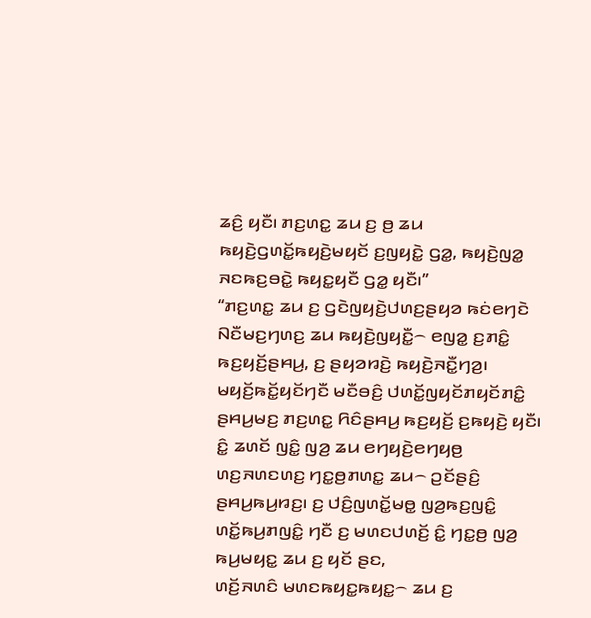ꤘꤢꤨ꤬ ꤟꤢꤪ꤯ ꤊꤢ꤬ꤛꤢ꤭ ꤘꤣ ꤢ꤬ ꤥ꤬ ꤘꤣ ꤒꤟꤢꤧ꤬ꤞꤛꤢꤩ꤭ꤒꤟꤢꤧ꤬ꤗꤟꤢꤩ ꤢ꤬ꤜꤟꤢꤧ꤭ ꤞꤤ꤭, ꤒꤟꤢꤧ꤬ꤜꤤ꤭ ꤏꤢꤒꤢ꤬ꤋꤢꤧ꤭ ꤒꤟꤢ꤭ꤟꤢꤪ ꤞꤤ꤭ ꤟꤢꤪ꤯”
“ꤊꤢ꤬ꤛꤢ꤭ ꤘꤣ ꤢ꤬ ꤞꤢꤧꤜꤟꤢꤧ꤬ꤓꤛꤢ꤬ꤔꤟꤤ ꤒꤢꤦꤕꤚꤢꤧ ꤡꤢꤪꤗꤢ꤬ꤚꤛꤢ꤬ ꤘꤣ ꤒꤟꤢꤧ꤬ꤜꤟꤢꤪ꤭꤮ ꤕꤜꤤ꤭ ꤢ꤬ꤊꤢꤨ꤭ ꤒꤢ꤬ꤟꤢꤩ꤬ꤔꤌꤣ꤬, ꤢ꤬ ꤔꤟꤤꤙꤢꤧ꤬ ꤒꤟꤢꤧ꤬ꤏꤢꤪ꤭ꤚꤤ꤬꤯ ꤗꤟꤢꤩ꤬ꤒꤢꤩ꤭ꤟꤢꤩꤚꤢꤪ ꤗꤢꤪꤋꤢꤨ꤬ ꤓꤛꤢꤩ꤭ꤜꤟꤢꤩꤊꤟꤢꤩꤊꤢꤨ꤭ ꤔꤌꤣ꤬ꤗꤢ꤬ ꤊꤢ꤬ꤛꤢ꤭ ꤖꤢꤨꤔꤌꤣ꤬ ꤒꤢ꤬ꤟꤢꤩ꤬ ꤢ꤬ꤒꤟꤢꤧ꤬ ꤟꤢꤪ꤯
ꤢꤨ꤭ ꤘꤛꤢꤩ ꤜꤢꤨ꤭ ꤜꤤ꤬ ꤘꤣ ꤕꤚꤟꤢꤧ꤬ꤕꤚꤟꤥ꤬ ꤛꤢ꤬ꤏꤛꤢꤛꤢ꤬ ꤚꤢ꤭ꤥ꤬ꤊꤛꤢ꤭ ꤘꤣ꤮ ꤑꤢꤩꤔꤢꤨ꤬ ꤔꤌꤣ꤬ꤒꤣ꤬ꤙꤢ꤬꤯ ꤢ꤬ ꤓꤢꤨ꤬ꤜꤛꤢꤩ꤭ꤗꤥ꤭ ꤜꤤ꤬ꤒꤢ꤬ꤜꤢꤨ꤭ ꤛꤢꤩ꤭ꤒꤣ꤬ꤊꤜꤢꤨ꤭ ꤚꤢꤪ ꤢ꤬ ꤗꤛꤢꤓꤛꤢꤩ꤬ ꤢꤨ꤭ ꤚꤢ꤭ꤥ꤬ ꤜꤤ꤬ ꤒꤣ꤬ꤗꤟꤢ꤭ ꤘꤣ ꤢ꤬ ꤟꤢꤩ ꤔꤢ,
ꤛꤢꤩ꤬ꤏꤛꤢꤨ ꤗꤛꤢꤒꤟꤢ꤭ꤒꤟꤢ꤭꤮ ꤘꤣ ꤢ꤬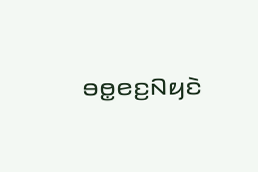ꤋꤥ꤭ꤕꤢ꤬ꤡꤟꤢꤧ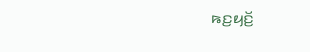ꤒꤢ꤬ꤟꤢꤩ꤬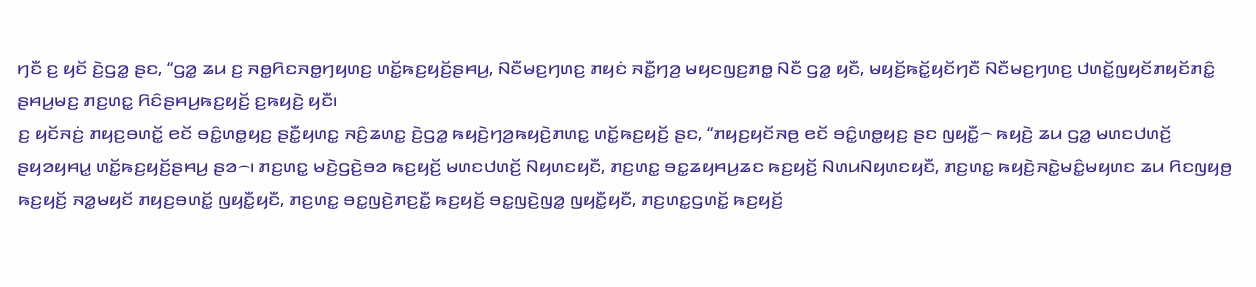ꤚꤢꤪ ꤢ꤬ ꤟꤢꤩ ꤢꤧ꤬ꤞꤤ꤭ ꤔꤢ, “ꤞꤤ꤭ ꤘꤣ ꤢ꤬ ꤏꤥ꤭ꤖꤢꤏꤥ꤭ꤚꤟꤛꤢ꤬ ꤛꤢꤩ꤭ꤒꤢ꤬ꤟꤢꤩ꤬ꤔꤌꤣ꤬, ꤡꤢꤪꤗꤢ꤬ꤚꤛꤢ꤬ ꤊꤟꤢꤦ ꤏꤢꤪ꤭ꤚꤤ꤬ ꤗꤟꤢꤜꤢ꤬ꤊꤥ꤭ ꤡꤢꤪ ꤞꤤ꤭ ꤟꤢꤪ, ꤗꤟꤢꤩ꤬ꤒꤢꤩ꤭ꤟꤢꤩꤚꤢꤪ ꤡꤢꤪꤗꤢ꤬ꤚꤛꤢ꤬ ꤓꤛꤢꤩ꤭ꤜꤟꤢꤩꤊꤟꤢꤩꤊꤢꤨ꤭ ꤔꤌꤣ꤬ꤗꤢ꤬ ꤊꤢ꤬ꤛꤢ꤭ ꤖꤢꤨꤔꤌꤣ꤬ꤒꤢ꤬ꤟꤢꤩ꤬ ꤢ꤬ꤒꤟꤢꤧ꤬ ꤟꤢꤪ꤯
ꤢ꤬ ꤟꤢꤩꤏꤢꤦ꤬ ꤊꤟꤢ꤬ꤋꤛꤢꤩ꤭ ꤕꤢꤩ ꤋꤢꤨ꤭ꤛꤥ꤭ꤟꤢ꤬ ꤔꤢꤪ꤭ꤟꤛꤢ꤭ ꤏꤢꤨ꤬ꤘꤛꤢ꤭ ꤢꤧ꤬ꤞꤤ꤭ ꤒꤟꤢꤧ꤬ꤚꤤ꤬ꤒꤟꤢꤧ꤬ꤊꤛꤢ꤭ ꤛꤢꤩ꤭ꤒꤢ꤬ꤟꤢꤩ꤬ ꤔꤢ, “ꤊꤟꤢ꤬ꤟꤢꤩꤏꤥ꤬ ꤕꤢꤩ ꤋꤢꤨ꤭ꤛꤥ꤭ꤟꤢ꤬ ꤔꤢ ꤜꤟꤢꤪ꤭꤮ ꤒꤟꤢꤧ꤬ ꤘꤣ ꤞꤤ꤭ ꤗꤛꤢꤓꤛꤢꤩ꤬ ꤔꤟꤤꤟꤌꤣ꤭ ꤛꤢꤩ꤭ꤒꤢ꤬ꤟꤢꤩ꤬ꤔꤌꤣ꤬ ꤔꤤ꤮꤯ ꤊꤢ꤬ꤛꤢ꤭ ꤗꤢꤧ꤬ꤞꤢꤧ꤬ꤋꤤ ꤒꤢ꤬ꤟꤢꤩ꤬ ꤗꤛꤢꤓꤛꤢꤩ꤬ ꤡꤟꤛꤢꤟꤢꤪ, ꤊꤢ꤬ꤛꤢ꤭ ꤋꤢ꤭ꤘꤟꤌꤣ꤬ꤘꤢ ꤒꤢ꤬ꤟꤢꤩ꤬ ꤡꤛꤣꤡꤟꤛꤢꤟꤢꤪ, ꤊꤢ꤬ꤛꤢ꤭ ꤒꤟꤢꤧ꤬ꤏꤢꤧ꤭ꤗꤢꤨ꤭ꤗꤟꤛꤢ ꤘꤣ ꤖꤢꤜꤟꤥ꤬ ꤒꤢ꤬ꤟꤢꤩ꤬ ꤏꤤ꤭ꤗꤟꤢꤩ ꤊꤟꤢ꤬ꤋꤛꤢꤩ꤭ ꤜꤟꤢꤪ꤭ꤟꤢꤪ, ꤊꤢ꤬ꤛꤢ꤭ ꤋꤢ꤭ꤜꤢꤧ꤬ꤊꤢ꤬ꤢꤪ꤭ ꤒꤢ꤬ꤟꤢꤩ꤬ ꤋꤢ꤭ꤜꤢꤧ꤬ꤜꤤ꤭ ꤜꤟꤢꤪ꤭ꤟꤢꤪ, ꤊꤢ꤬ꤛꤢ꤭ꤞꤛꤢꤩ꤭ ꤒꤢ꤬ꤟꤢꤩ꤬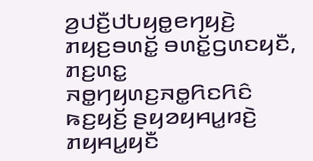ꤤ꤬ꤓꤢꤪ꤬ꤓꤝꤟꤥ꤭ꤕꤚꤟꤢꤧ꤬ ꤊꤟꤢ꤬ꤋꤛꤢꤩ꤭ ꤋꤛꤢꤩ꤭ꤞꤛꤢꤟꤢꤪ, ꤊꤢ꤬ꤛꤢ꤭ ꤏꤥ꤭ꤚꤟꤛꤢ꤬ꤏꤥ꤭ꤖꤢꤖꤢꤨ ꤒꤢ꤬ꤟꤢꤩ꤬ ꤔꤟꤤꤟꤌꤣ꤭ꤙꤢꤧ꤬ ꤊꤟꤌꤣ꤭ꤟꤢꤪ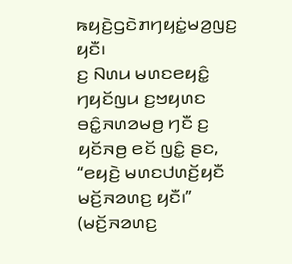ꤒꤟꤢꤧ꤬ꤞꤢꤧꤊꤚꤟꤢꤦ꤭ꤗꤤ꤬ꤜꤢ꤬ ꤟꤢꤪ꤯
ꤢ꤬ ꤡꤛꤣ ꤗꤛꤢꤕꤟꤢꤨ꤭ ꤚꤟꤢꤩꤜꤣ ꤢ꤬ꤠꤟꤛꤢ ꤋꤢꤨ꤭ꤏꤛꤤꤗꤥ꤬ ꤚꤢꤪ ꤢ꤬ ꤟꤢꤩꤏꤥ꤬ ꤕꤢꤩ ꤜꤢꤨ꤭ ꤔꤢ, “ꤕꤟꤢꤧ꤬ ꤗꤛꤢꤓꤛꤢꤩ꤬ꤟꤢꤪ ꤗꤢꤩ꤬ꤏꤤꤛꤢ꤬ ꤟꤢꤪ꤯” (ꤗꤢꤩ꤬ꤏꤤꤛꤢ꤬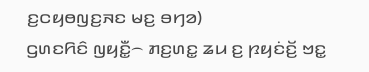ꤢ꤬ꤍꤟꤥꤜꤢ꤬ꤏꤢ ꤗꤢ꤬ ꤋꤚꤤ)
ꤞꤛꤢꤖꤢꤨ ꤜꤟꤢꤪ꤭꤮ ꤊꤢ꤬ꤛꤢ꤭ ꤘꤣ ꤢ꤬ ꤐꤟꤢꤦꤢꤩ꤬ ꤠꤢ꤭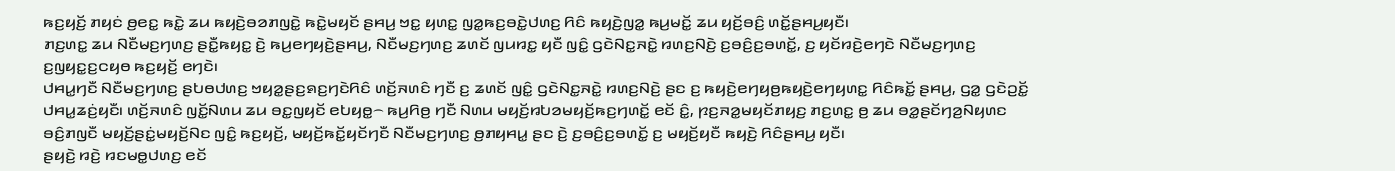ꤒꤢ꤬ꤟꤢꤩ꤬ ꤊꤟꤢꤦ ꤥ꤬ꤕꤢ꤭ ꤒꤢꤧ꤭ ꤘꤣ ꤒꤟꤢꤧ꤬ꤋꤤꤊꤜꤢꤧ꤭ ꤒꤢꤧ꤭ꤗꤟꤢꤩ ꤔꤌꤣ꤬ ꤠꤢ꤭ ꤟꤛꤢ꤭ ꤜꤤ꤭ꤒꤢ꤬ꤋꤢꤧ꤭ꤓꤛꤢ꤬ ꤖꤢꤨ ꤒꤟꤢꤧ꤬ꤜꤤ꤭ ꤒꤣ꤬ꤗꤢꤩ꤭ ꤘꤣ ꤟꤢꤩ꤬ꤋꤢꤨ꤬ ꤛꤢꤩ꤭ꤔꤌꤣ꤬ꤟꤢꤪ꤯
ꤊꤢ꤬ꤛꤢ꤭ ꤘꤣ ꤡꤢꤪꤗꤢ꤬ꤚꤛꤢ꤬ ꤔꤢꤪ꤭ꤒꤟꤢ꤭ ꤢꤧ꤬ ꤒꤣ꤬ꤕꤚꤟꤢꤧ꤬ꤔꤌꤣ꤬, ꤡꤢꤪꤗꤢ꤬ꤚꤛꤢ꤬ ꤘꤛꤢꤩ ꤜꤣꤙꤢ꤭ ꤟꤢꤪ ꤜꤢꤨ꤭ ꤞꤢꤧꤡꤢ꤭ꤏꤢꤧ꤭ ꤙꤛꤢ꤬ꤡꤢꤧ꤬ ꤢ꤬ꤋꤢꤨ꤬ꤢ꤬ꤋꤛꤢꤩ꤭, ꤢ꤬ ꤟꤢꤩꤙꤢꤧ꤬ꤕꤚꤢꤧ ꤡꤢꤪꤗꤢ꤬ꤚꤛꤢ꤬ ꤢ꤬ꤜꤟꤢ꤭ꤢ꤬ꤍꤟꤥ ꤒꤢ꤬ꤟꤢꤩ꤬ ꤕꤚꤢꤧ꤯
ꤓꤌꤣ꤭ꤚꤢꤪ ꤡꤢꤪꤗꤢ꤬ꤚꤛꤢ꤬ ꤔꤝꤥꤓꤛꤢ꤬ ꤠꤟꤤ꤭ꤔꤢ꤬ꤎꤢ꤬ꤚꤢꤧꤖꤢꤨ ꤛꤢꤩ꤬ꤏꤛꤢꤨ ꤚꤢꤪ ꤢ꤬ ꤘꤛꤢꤩ ꤜꤢꤨ꤭ ꤞꤢꤧꤡꤢ꤭ꤏꤢꤧ꤭ ꤙꤛꤢ꤬ꤡꤢꤧ꤬ ꤔꤢ ꤢ꤬ ꤒꤟꤢꤧ꤬ꤕꤚꤟꤥ꤬ꤒꤟꤢꤧ꤬ꤕꤚꤟꤛꤢ꤭ ꤖꤢꤨꤒꤢꤩ꤭ ꤔꤌꤣ꤬, ꤞꤤ꤭ ꤞꤢꤧꤑꤢꤩ꤭ ꤓꤌꤣ꤭ꤘꤢꤦ꤬ꤟꤢꤪ꤯ ꤛꤢꤩ꤬ꤏꤛꤢꤨ ꤜꤢꤩ꤭ꤡꤛꤣ ꤘꤣ ꤋꤢ꤭ꤜꤟꤢꤩ ꤕꤝꤟꤥ꤭꤮ ꤒꤣ꤬ꤖꤥ꤬ ꤚꤢꤪ ꤡꤛꤣ ꤗꤟꤢꤩ꤬ꤙꤝꤤꤗꤟꤢꤩ꤬ꤒꤢ꤬ꤚꤛꤢꤩ꤭ ꤕꤢꤩ ꤢꤨ꤭, ꤐꤢ꤬ꤏꤤ꤭ꤗꤟꤢꤩꤊꤟꤢ꤬ ꤊꤢ꤬ꤛꤢ꤭ ꤥ꤬ ꤘꤣ ꤋꤤ꤭ꤔꤢꤩꤚꤤ꤬ꤡꤟꤛꤢ ꤋꤢꤨ꤬ꤊꤜꤢꤪ ꤗꤟꤢꤩ꤬ꤔꤢꤦ꤭ꤗꤟꤢꤩ꤬ꤡꤢ ꤜꤢꤨ꤭ ꤒꤢ꤬ꤟꤢꤩ꤬, ꤗꤟꤢꤩ꤬ꤒꤢꤩ꤭ꤟꤢꤩꤚꤢꤪ ꤡꤢꤪꤗꤢ꤬ꤚꤛꤢ꤬ ꤥ꤬ꤊꤟꤌꤣ꤭ ꤔꤢ ꤢꤧ꤬ ꤢ꤬ꤋꤢꤨ꤬ꤢ꤬ꤋꤛꤢꤩ꤭ ꤢ꤬ ꤗꤟꤢꤩ꤬ꤟꤢꤪ ꤒꤟꤢꤧ꤬ ꤖꤢꤨꤔꤌꤣ꤬ ꤟꤢꤪ꤯
ꤔꤟꤢꤧ꤬ ꤙꤢꤧ꤬ ꤙꤢꤗꤥ꤭ꤓꤛꤢ꤬ ꤕꤢꤩ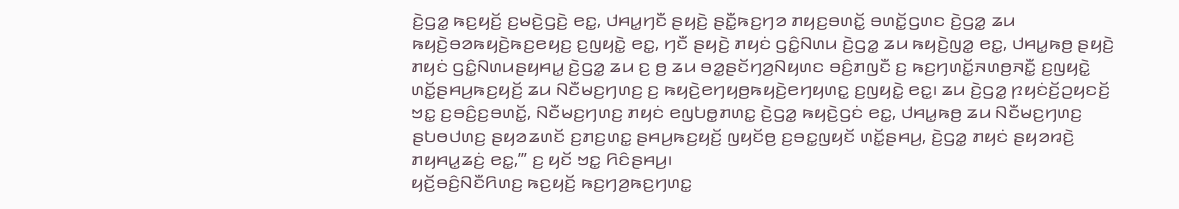ꤢꤧ꤬ꤞꤤ꤭ ꤒꤢ꤬ꤟꤢꤩ꤬ ꤢ꤬ꤗꤢꤧ꤬ꤞꤢꤧ꤬ ꤕꤢ꤭, ꤓꤌꤣ꤭ꤚꤢꤪ ꤔꤟꤢꤧ꤬ ꤔꤢꤪ꤭ꤒꤢ꤬ꤚꤤ ꤊꤟꤢ꤬ꤋꤛꤢꤩ꤭ ꤋꤛꤢꤩ꤭ꤞꤛꤢ ꤢꤧ꤬ꤞꤤ꤭ ꤘꤣ ꤒꤟꤢꤧ꤬ꤋꤤꤒꤟꤢꤧ꤬ꤒꤢ꤬ꤕꤟꤢ꤬ ꤢ꤬ꤜꤟꤢꤧ꤭ ꤕꤢ꤭, ꤚꤢꤪ ꤔꤟꤢꤧ꤬ ꤊꤟꤢꤦ ꤞꤢꤨ꤭ꤡꤛꤣ ꤢꤧ꤬ꤞꤤ꤭ ꤘꤣ ꤒꤟꤢꤧ꤬ꤜꤤ꤭ ꤕꤢ꤭, ꤓꤌꤣ꤭ꤒꤥ꤬ ꤔꤟꤢꤧ꤬ ꤊꤟꤢꤦ ꤞꤢꤨ꤭ꤡꤛꤣꤔꤟꤌꤣ꤭ ꤢꤧ꤬ꤞꤤ꤭ ꤘꤣ ꤢ꤬ ꤥ꤬ ꤘꤣ ꤋꤤ꤭ꤔꤢꤩꤚꤤ꤬ꤡꤟꤛꤢ ꤋꤢꤨ꤬ꤊꤜꤢꤪ ꤢ꤬ ꤒꤢ꤬ꤚꤛꤢꤩ꤭ꤏꤛꤥ꤬ꤏꤢꤪ꤭ ꤢ꤬ꤜꤟꤢꤧ꤭ ꤛꤢꤩ꤭ꤔꤌꤣ꤬ꤒꤢ꤬ꤟꤢꤩ꤬ ꤘꤣ ꤡꤢꤪꤗꤢ꤬ꤚꤛꤢ꤬ ꤢ꤬ ꤒꤟꤢꤧ꤬ꤕꤚꤟꤥ꤬ꤒꤟꤢꤧ꤬ꤕꤚꤟꤛꤢ꤭ ꤢ꤬ꤜꤟꤢꤧ꤭ ꤕꤢ꤭꤯ ꤘꤣ ꤢꤧ꤬ꤞꤤ꤭ ꤐꤟꤢꤦꤢꤩ꤬ꤑꤟꤢꤢꤩ꤬ ꤠꤢ꤭ ꤢ꤬ꤋꤢꤨ꤬ꤢ꤬ꤋꤛꤢꤩ꤭, ꤡꤢꤪꤗꤢ꤬ꤚꤛꤢ꤬ ꤊꤟꤢꤦ ꤕꤜꤝꤥ꤭ꤊꤛꤢ꤭ ꤢꤧ꤬ꤞꤤ꤭ ꤒꤟꤢꤧ꤬ꤞꤢꤦ ꤕꤢ꤭, ꤓꤌꤣ꤭ꤒꤥ꤬ ꤘꤣ ꤡꤢꤪꤗꤢ꤬ꤚꤛꤢ꤬ ꤔꤝꤥꤓꤛꤢ꤬ ꤔꤟꤤꤘꤛꤢꤩ ꤢ꤬ꤊꤢ꤬ꤛꤢ꤭ ꤔꤌꤣ꤬ꤒꤢ꤬ꤟꤢꤩ꤬ ꤜꤟꤢꤩꤥ꤬ ꤢ꤬ꤋꤢ꤭ꤜꤟꤢꤩ ꤛꤢꤩ꤭ꤔꤌꤣ꤬, ꤢꤧ꤬ꤞꤤ꤭ ꤊꤟꤢꤦ ꤔꤟꤤꤙꤢꤧ꤬ ꤊꤟꤌꤣ꤭ꤘꤢꤦ꤬ ꤕꤢ꤭,’” ꤢ꤬ ꤟꤢꤩ ꤠꤢ꤭ ꤖꤢꤨꤔꤌꤣ꤬꤯
ꤟꤢꤩ꤬ꤋꤢꤨ꤬ꤡꤢꤪꤖꤛꤢ꤬ ꤒꤢ꤬ꤟꤢꤩ꤬ ꤒꤢ꤬ꤚꤤ꤬ꤒꤢ꤬ꤚꤛꤢ꤭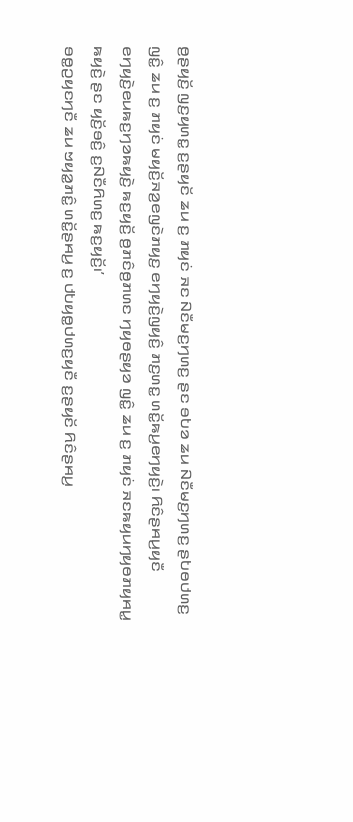ꤥ꤬ꤔꤟꤢꤩ꤬ ꤜꤢ꤬ꤟꤛꤢ꤭ ꤢ꤬ꤔꤟꤢꤩ ꤘꤣ ꤢ꤬ ꤊꤟꤢꤦ ꤏꤢ ꤡꤢꤪꤗꤢ꤬ꤚꤛꤢ꤬ ꤔꤢ ꤋꤝꤤ ꤘꤣ ꤡꤢꤪꤗꤢ꤬ꤚꤛꤢ꤬ ꤔꤝꤥꤓꤛꤢ꤬ ꤜꤢꤨ꤭ ꤘꤣ ꤢ꤬ ꤊꤟꤢꤦ ꤗꤟꤢꤩ꤬ꤏꤤ꤬ꤕꤜꤢꤧꤊꤟꤢ꤬ ꤕꤚꤟꤢꤧ꤬ꤜꤟꤢꤨ꤬ ꤊꤢ꤬ꤛꤢ꤭ ꤛꤢꤩ꤭ꤒꤣ꤬ꤕꤚꤟꤢꤧ꤬꤯ ꤖꤢꤨꤔꤌꤣ꤬ꤟꤢꤪ ꤕꤚꤟꤢꤧ꤬ꤕꤣꤒꤢ꤬ꤚꤤꤒꤟꤢꤧ꤬ ꤒꤢ꤬ꤟꤢꤩ꤬ ꤥ꤬ꤊꤢꤨꤥ꤬ꤊꤛꤢ ꤚꤟꤥꤔꤟꤤ ꤜꤢꤨ꤭ ꤘꤣ ꤢ꤬ ꤊꤟꤢꤦ ꤏꤢꤒꤟꤣꤚꤟꤥꤊꤟꤌꤣ꤭ ꤒꤟꤢꤧ꤬ ꤔꤢ ꤟꤢꤩ꤬ꤋꤢꤨ꤬ ꤢ꤬ꤡꤢꤪꤖꤛꤢ꤬ ꤒꤢ꤬ꤟꤢꤩ꤬꤯’
ꤋꤥ꤭ꤑꤟꤢꤚꤢꤪ ꤘꤣ ꤠꤟꤤ꤭ꤊꤢꤨ꤭ ꤛꤢꤩ꤭ꤔꤌꤣ꤬ ꤢ꤬ ꤓꤝꤟꤥ꤭ꤓꤛꤢ꤬ꤟꤢꤪ ꤢ꤬ꤔꤟꤢꤩ ꤖꤢꤨꤔꤌꤣ꤬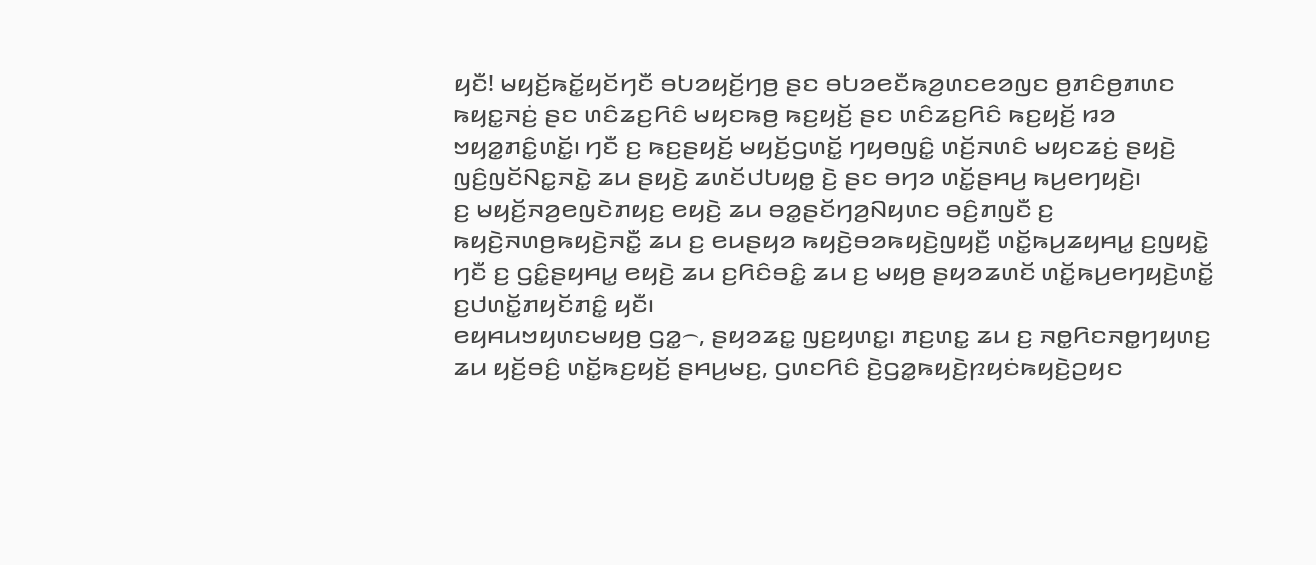ꤟꤢꤪ! ꤗꤟꤢꤩ꤬ꤒꤢꤩ꤭ꤟꤢꤩꤚꤢꤪ ꤋꤝꤤꤟꤢꤩ꤬ꤚꤥ꤬ ꤔꤢ ꤋꤝꤤꤕꤢꤪꤒꤤ꤬ꤛꤢꤕꤤꤜꤢ ꤥ꤬ꤊꤢꤨꤥ꤬ꤊꤛꤢ ꤒꤟꤢ꤭ꤏꤢꤦ꤬ ꤔꤢ ꤛꤢꤨꤘꤢ꤬ꤖꤢꤨ ꤗꤟꤢꤒꤥ꤬ ꤒꤢ꤬ꤟꤢꤩ꤬ ꤔꤢ ꤛꤢꤨꤘꤢ꤬ꤖꤢꤨ ꤒꤢ꤬ꤟꤢꤩ꤬ ꤙꤤ ꤠꤟꤤ꤭ꤊꤢꤨ꤭ꤛꤢꤩ꤭꤯ ꤚꤢꤪ ꤢ꤬ ꤒꤢ꤬ꤔꤟꤢꤩ꤬ ꤗꤟꤢꤩ꤬ꤞꤛꤢꤩ꤭ ꤚꤟꤥꤜꤢꤨ꤭ ꤛꤢꤩ꤬ꤏꤛꤢꤨ ꤗꤟꤢꤘꤢꤦ꤬ ꤔꤟꤢꤧ꤬ ꤜꤢꤨ꤬ꤜꤢꤩꤡꤢ꤭ꤏꤢꤧ꤭ ꤘꤣ ꤔꤟꤢꤧ꤬ ꤘꤛꤢꤩꤓꤝꤟꤥ꤭ ꤢꤧ꤬ ꤔꤢ ꤋꤚꤤ ꤛꤢꤩ꤭ꤔꤌꤣ꤬ ꤒꤣ꤬ꤕꤚꤟꤢꤧ꤬꤯
ꤢ꤬ ꤗꤟꤢꤩ꤬ꤏꤤ꤬ꤕꤜꤢꤧꤊꤟꤢ꤬ ꤕꤟꤢꤧ꤬ ꤘꤣ ꤋꤤ꤭ꤔꤢꤩꤚꤤ꤬ꤡꤟꤛꤢ ꤋꤢꤨ꤬ꤊꤜꤢꤪ ꤢ꤬ ꤒꤟꤢꤧ꤬ꤏꤛꤥ꤬ꤒꤟꤢꤧ꤬ꤏꤢꤪ꤭ ꤘꤣ ꤢ꤬ ꤕꤣꤔꤟꤤ ꤒꤟꤢꤧ꤬ꤋꤤꤒꤟꤢꤧ꤬ꤜꤟꤢꤪ꤬ ꤛꤢꤩ꤭ꤒꤣ꤬ꤘꤟꤌꤣ꤭ ꤢ꤬ꤜꤟꤢꤧ꤭ ꤚꤢꤪ ꤢ꤬ ꤞꤢꤨ꤭ꤔꤟꤌꤣ꤭ ꤕꤟꤢꤧ꤬ ꤘꤣ ꤢ꤬ꤖꤢꤨꤋꤢꤨ꤭ ꤘꤣ ꤢ꤬ ꤗꤟꤥ꤬ ꤔꤟꤤꤘꤛꤢꤩ ꤛꤢꤩ꤭ꤒꤣ꤬ꤕꤚꤟꤢꤧ꤬ꤛꤢꤩ꤭ ꤢ꤬ꤓꤛꤢꤩ꤭ꤊꤟꤢꤩꤊꤢꤨ꤭ ꤟꤢꤪ꤯
ꤕꤟꤌꤣꤠꤟꤛꤢꤗꤟꤥ꤬ ꤞꤤ꤭꤮, ꤔꤟꤤꤘꤢ꤭ ꤜꤢ꤬ꤟꤛꤢ꤭꤯ ꤊꤢ꤬ꤛꤢ꤭ ꤘꤣ ꤢ꤬ ꤏꤥ꤭ꤖꤢꤏꤥ꤭ꤚꤟꤛꤢ꤬ ꤘꤣ ꤟꤢꤩ꤬ꤋꤢꤨ꤬ ꤛꤢꤩ꤭ꤒꤢ꤬ꤟꤢꤩ꤬ ꤔꤌꤣ꤬ꤗꤢ꤬, ꤞꤛꤢꤖꤢꤨ ꤢꤧ꤬ꤞꤤ꤭ꤒꤟꤢꤧ꤬ꤐꤟꤢꤦꤒꤟꤢꤧ꤬ꤑꤟꤢ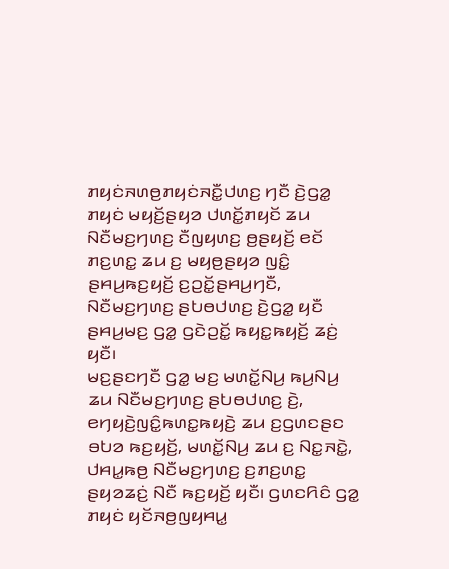ꤊꤟꤢꤦꤏꤛꤥ꤬ꤊꤟꤢꤦꤏꤢꤪ꤭ꤓꤛꤢ꤬ ꤚꤢꤪ ꤢꤧ꤬ꤞꤤ꤭ ꤊꤟꤢꤦ ꤗꤟꤢꤩ꤬ꤔꤟꤤ ꤓꤛꤢꤩ꤭ꤊꤟꤢꤩ ꤘꤣ ꤡꤢꤪꤗꤢ꤬ꤚꤛꤢ꤬ ꤢꤪꤜꤟꤛꤢ꤬ ꤥ꤬ꤔꤟꤢꤩ꤬ ꤕꤢꤩ ꤊꤢ꤬ꤛꤢ꤭ ꤘꤣ ꤢ꤬ ꤗꤟꤥ꤬ꤔꤟꤤ ꤜꤢꤨ꤭ ꤔꤌꤣ꤬ꤒꤢ꤬ꤟꤢꤩ꤬ ꤢ꤬ꤑꤢꤩ꤭ꤔꤌꤣ꤬ꤚꤢꤪ, ꤡꤢꤪꤗꤢ꤬ꤚꤛꤢ꤬ ꤔꤝꤥꤓꤛꤢ꤬ ꤢꤧ꤬ꤞꤤ꤭ ꤟꤢꤪ ꤔꤌꤣ꤬ꤗꤢ꤬ ꤞꤤ꤭ ꤞꤢꤧꤑꤢꤩ꤭ ꤒꤟꤢ꤭ꤒꤟꤢꤩ꤬ ꤘꤢꤦ꤬ ꤟꤢꤪ꤯
ꤗꤢ꤬ꤔꤢꤚꤢꤪ ꤞꤤ꤭ ꤗꤢ꤬ ꤗꤛꤢꤩ꤭ꤡꤣ꤬ ꤒꤣ꤬ꤡꤣ꤬ ꤘꤣ ꤡꤢꤪꤗꤢ꤬ꤚꤛꤢ꤬ ꤔꤝꤥꤓꤛꤢ꤬ ꤢꤧ꤬, ꤕꤚꤟꤢꤧ꤬ꤜꤢꤨ꤭ꤒꤛꤢ꤭ꤒꤟꤢꤧ꤬ ꤘꤣ ꤢ꤬ꤞꤛꤢꤔꤢ ꤋꤝꤤ ꤒꤢ꤬ꤟꤢꤩ꤬, ꤗꤛꤢꤩ꤭ꤡꤣ꤬ ꤘꤣ ꤢ꤬ ꤡꤢ꤭ꤏꤢꤧ꤭, ꤓꤌꤣ꤭ꤒꤥ꤬ ꤡꤢꤪꤗꤢ꤬ꤚꤛꤢ꤬ ꤢ꤬ꤊꤢ꤬ꤛꤢ꤭ ꤔꤟꤤꤘꤢꤦ꤬ ꤡꤢꤪ ꤒꤢ꤬ꤟꤢꤩ꤬ ꤟꤢꤪ꤯ ꤞꤛꤢꤖꤢꤨ ꤞꤤ꤭ ꤊꤟꤢꤦ ꤟꤢꤩꤏꤥ꤬ꤜꤟꤌꤣ꤭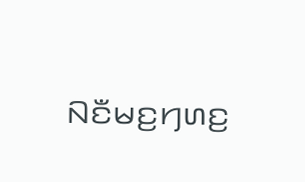ꤡꤢꤪꤗꤢ꤬ꤚꤛꤢ꤬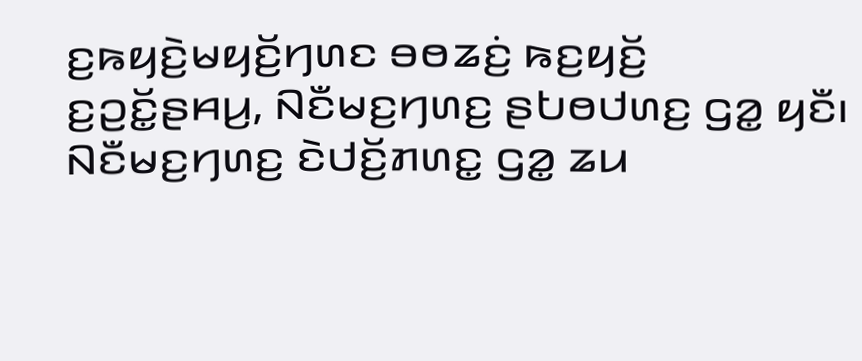ꤢ꤬ꤒꤟꤢꤧ꤬ꤗꤟꤢꤩ꤬ꤚꤛꤢ ꤋꤥꤘꤢꤦ꤬ ꤒꤢ꤬ꤟꤢꤩ꤬ ꤢ꤬ꤑꤢꤩ꤭ꤔꤌꤣ꤬, ꤡꤢꤪꤗꤢ꤬ꤚꤛꤢ꤬ ꤔꤝꤥꤓꤛꤢ꤬ ꤞꤤ꤭ ꤟꤢꤪ꤯ ꤡꤢꤪꤗꤢ꤬ꤚꤛꤢ꤬ ꤢꤧꤓꤢꤩ꤬ꤊꤛꤢ꤭ ꤞꤤ꤭ ꤘꤣ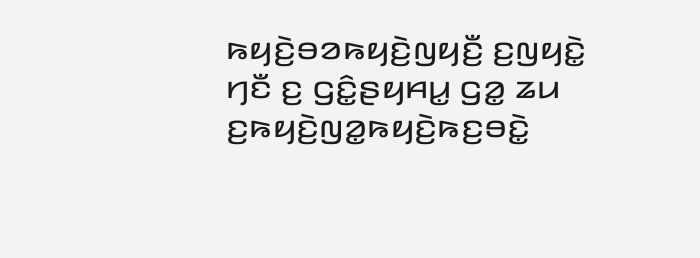ꤒꤟꤢꤧ꤬ꤋꤤꤒꤟꤢꤧ꤬ꤜꤟꤢꤪ꤬ ꤢ꤬ꤜꤟꤢꤧ꤭ ꤚꤢꤪ ꤢ꤬ ꤞꤢꤨ꤭ꤔꤟꤌꤣ꤭ ꤞꤤ꤭ ꤘꤣ ꤢ꤬ꤒꤟꤢꤧ꤬ꤜꤤ꤭ꤒꤟꤢꤧ꤬ꤒꤢ꤬ꤋꤢꤧ꤭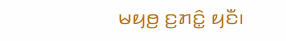ꤗꤟꤥ꤬ ꤢ꤬ꤊꤢꤨ꤭ ꤟꤢꤪ꤯